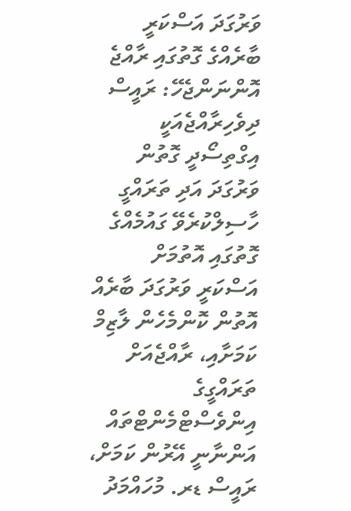ވަރުގަދަ އަސްކަރީ ބާރެއްގެ ގޮތުގައި ރާއްޖެ އޮންނަންޖެހޭ: ރައީސް
ދިވެހިރާއްޖެއަކީ އިގްތިސޯދީ ގޮތުން ވަރުގަދަ އަދި ތަރައްގީ ހާސިލްކުރެވޭ ގައުމެއްގެ ގޮތުގައި އޮތުމަށް އަސްކަރީ ވަރުގަދަ ބާރެއް އޮތުން ކޮންމެހެން ލާޒިމް ކަމަށާއި، ރާއްޖެއަށް ތަރައްގީގެ އިންވެސްޓްމެންޓްތައް އަންނާނީ އޭރުން ކަމަށް، ރައީސް ޑރ. މުހައްމަދު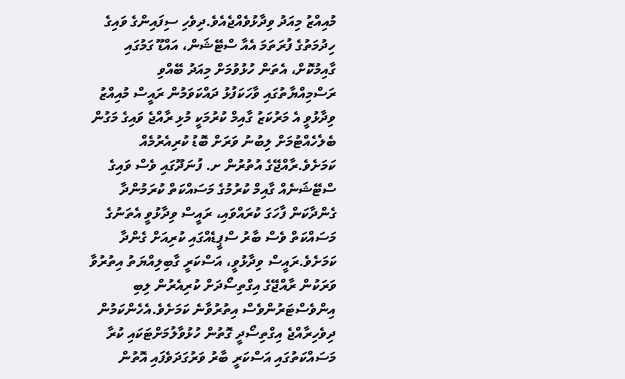މުއިއްޒު މިއަދު ވިދާޅުވެއްޖެއެވެ.ދިވެހި ސިފައިންގެ ވައިގެ ހިދުމަތުގެ ފުރަތަމަ އެއާ ސްޓޭޝަން، އައްޑޫ ގަމުގައި ގާއިމުކޮށް، އެތަން ހުޅުވުމަށް މިއަދު ބޭއްވި ރަސްމިއްޔާތުގައި ވާހަކަފުޅު ދައްކަވަމުން ރައީސް މުއިއްޒު ވިދާޅުވީ އެ މަރުކަޒު ގާއިމް ކުރުމަކީ މުޅި ރާއްޖެ ވައިގެ މަގުން ބެލެހެއްޓުމަށް ލިބުނު ވަރަށް ބޮޑު ކުރިއެރުމެއް ކަމަށެވެ.ރާއްޖޭގެ އުތުރުން ށ. ފުނަދޫގައި ވެސް ވައިގެ ސްޓޭޝަނެއް ގާއިމް ކުރުމުގެ މަސައްކަތް ކުރަމުންދާ ގެންދާކަން ފާހަގަ ކުރައްވައި، ރައީސް ވިދާޅުވީ އެތަނުގެ މަސައްކަތް ވެސް ބާރު ސްޕީޑެއްގައި ކުރިއަށް ގެންދާ ކަމަށެވެ.ރައީސް ވިދާޅުވީ، އަސްކަރީ ގާބިލިއްޔަތު އިތުރުވާ ވަރަކުން ރާއްޖޭގެ އިގްތިސޯދަށް ކުރިއެރުން ލިބި އިންވެސްޓަރުންވެސް އިތުރުވާނެ ކަމަށެވެ.އެހެންކަމުން ދިވެހިރާއްޖެ އިގްތިސޯދީ ގޮތުން ހުޅުވާލުމަށްޓަކައި ކުރާ މަސައްކަތުގައި އަސްކަރީ ބާރު ވަރުގަދަވެފައި އޮތުން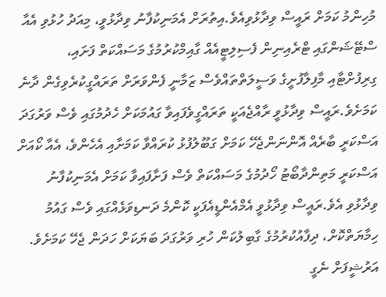މުހިންމު ކަމަށް ރައީސް ވިދާޅުވިއެވެ.އިތުރަށް އެމަނިކުފާނު ވިދާޅުވީ، މިއަދު ހުޅުވި އެއާ ސްޓޭޝަންގައި ޓްރެއިނިން ފެސިލިޓީއެއް ގާއިމްކުރުމުގެ މަސައްކަތް ފަށައި، ގިރިފުށްޓާއި މާފިލާފުށީގެ ވަސީލަތްތައްވެސް ޒަމާނީ ފެންވަރަށް ތަރައްގީކުރެވިގެން ދާނެ ކަމަށެވެ.ރައީސް ވިދާޅުވީ ރާއްޖެއަކީ ތަރައްގީވެފައިވާ ގައުމަކަށް ހެދުމުގައި ވެސް ވަރުގަދަ އަސްކަރީ ބާރެއް އޮންނަންޖެހޭ ކަމަށް ގަބޫލުފުޅު ކުރައްވާ ކަމަށާއި އެހެންވެ، އެއާ ކޯއަށް އަސްކަރީ މަތިންދާބޯޓު ހޯދުމުގެ މަސައްކަތް ވެސް ފަށާފައިވާ ކަމަށް އެމަނިކުފާނު ވިދާޅުވި އެވެ.ރައީސް ވިދާޅުވީ އެމްއެންޑީއެފަކީ ކޮންމެ ދަނޑިވަޅެއްގައި ވެސް ގައުމު ހިމާޔަތްކޮށް، ދިފާއުކުރުމުގެ ގާބިލުކަން ހުރި ވަރުގަދަ ބަޔަކަށް ހަދަން ޖެހޭ ކަމަށެވެ.
އަރުޝީފަށް ނެގީ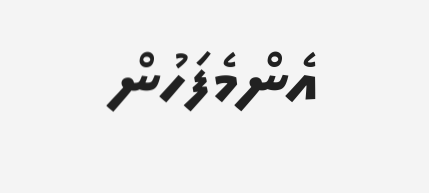އެންމެފަހުން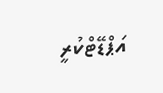އަޕްޑޭޓްކުރީ